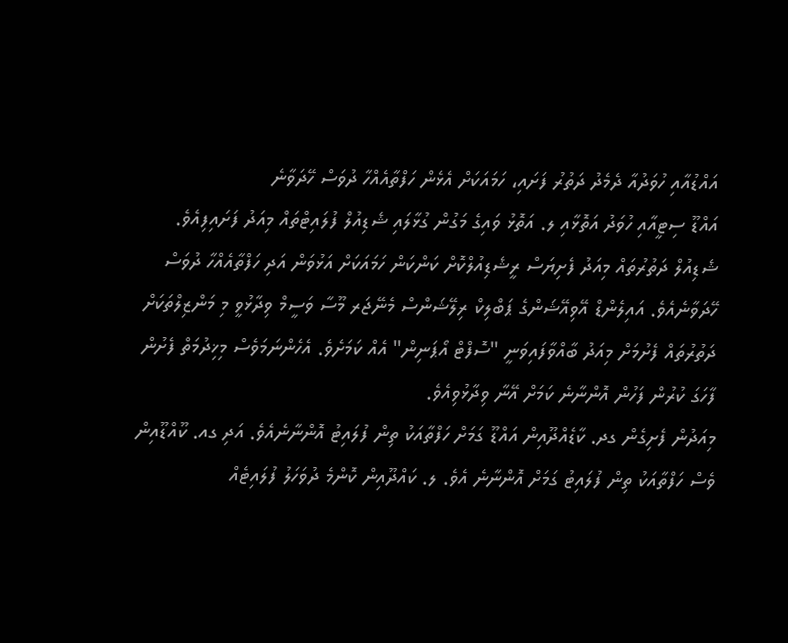އައްޑުއާއި ހުވަދުއާ ދެމެދު ދަތުރު ފަށައި، ހަމައަކަށް އެޅެން ހަފްތާއެއްހާ ދުވަސް ހޭދަވާނެ
އައްޑޫ ސިޓީއާއި ހުވަދު އަތޮޅާއި ލ. އަތޮޅު ވައިގެ މަގުން ގުޅާލައި ޝެޑިއުލް ފުލައިޓްތައް މިއަދު ފަށައިފިއެވެ.
ޝެޑިއުލް ދަތުރުތައް މިއަދު ފެށިޔަސް ރީޝެޑިއުލްކޮށް ކަންކަން ހަމައަކަށް އަޅުވަން އަދި ހަފްތާއެއްހާ ދުވަސް ހޭދަވާނެއެވެ. އައިލެންޑް އޭވިއޭޝަންގެ ޕަބްލިކް ރިލޭޝަންސް މެނޭޖަރ މޫސާ ވަސީމް ވިދާޅުވީ މި މަންޒިލްތަކަށް ދަތުރުތައް ފެށުމަށް މިއަދު ބާއްވާފައިވަނީ "ސޮފްޓް އޯޕަނިން" އެއް ކަމަށެވެ. އެހެންނަމަވެސް މިޚިދުމަތް ފެށުން ފާހަގަ ކުރުން ފަހުން އޮންނާނެ ކަމަށް އޭނާ ވިދާޅުވިއެވެ.
މިއަދުން ފެށިގެން ގދ. ކާޑެއްދޫއިން އައްޑޫ ގަމަށް ހަފްތާއަކު ތިން ފުލައިޓު އޮންނާނެއެވެ. އަދި ގއ. ކޫއްޑޫއިން ވެސް ހަފްތާއަކު ތިން ފުލައިޓު ގަމަށް އޮންނާނެ އެވެ. ލ. ކައްދޫއިން ކޮންމެ ދުވަހަލު ފުލައިޓެއް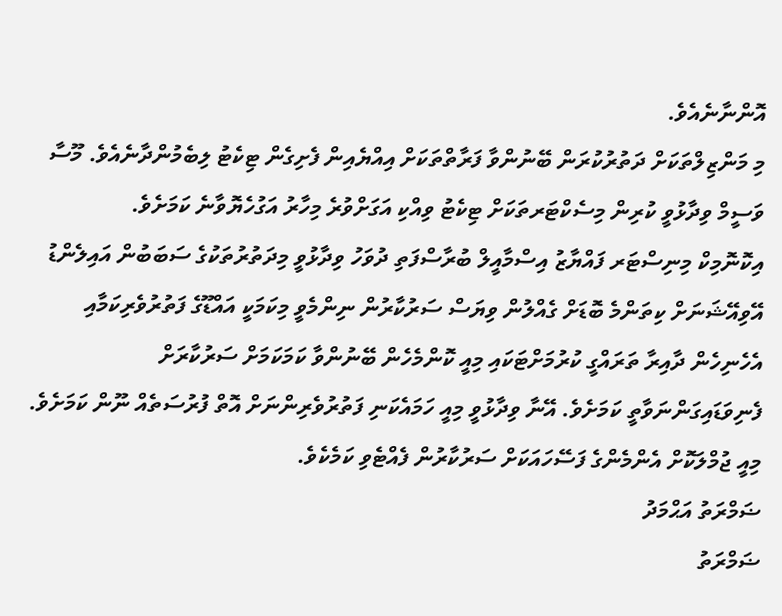އޮންނާނެއެވެ.
މި މަންޒިލްތަކަށް ދަތުރުކުރަން ބޭނުންވާ ފަރާތްތަކަށް އިއްޔެއިން ފެށިގެން ޓިކެޓު ލިބެމުންދާނެއެވެ. މޫސާ ވަސީމް ވިދާޅުވީ ކުރިން މިސެކްޓަރތަކަށް ޓިކެޓު ވިއްކި އަގަށްވުރެ މިހާރު އަގުހެޔޮވާނެ ކަމަށެވެ.
އިކޮނޮމިކް މިނިސްޓަރ ފައްޔާޒު އިސްމާއީލް ބުރާސްފަތި ދުވަހު ވިދާޅުވީ މިދަތުރުތަކުގެ ސަބަބުން އައިލެންޑު އޭވިއޭޝަނަށް ކިތަންމެ ބޮޑަށް ގެއްލުން ވިޔަސް ސަރުކާރުން ނިންމެވީ މިކަމަކީ އައްޑޫގެ ފަތުރުވެރިކަމާއި އެހެނިހެން ދާއިރާ ތަރައްގީ ކުރުމަށްޓަކައި މިއީ ކޮންމެހެން ބޭނުންވާ ކަމަކަމަށް ސަރުކާރަށް ފެނިވަޑައިގަންނަވާތީ ކަމަށެވެ. އޭނާ ވިދާޅުވީ މިއީ ހަމައެކަނި ފަތުރުވެރިންނަށް އޮތް ފުރުސަތެއް ނޫން ކަމަށެވެ. މިއީ ޖުމްލަކޮށް އެންމެންގެ ފަސޭހައަކަށް ސަރުކާރުން ފެއްޓެވި ކަމެކެވެ.
ޟަމްރަތު އަޙްމަދު
ޟަމްރަތު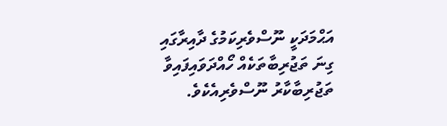އަޙްމަދަކީ ނޫސްވެރިކަމުގެ ދާއިރާގައި ގިނަ ތަޖުރިބާތަކެއް ހޯއްދަވައިފައިވާ ތަޖުރިބާކާރު ނޫސްވެރިއެކެވެ.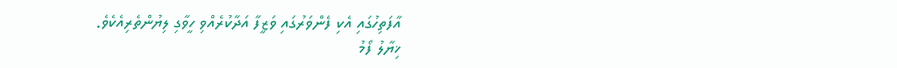އާފަތިހުގައި އެކި ފެންވަރުގައި ވަޒީފާ އަދާކުރެއްވި ހީވާގި ލިޔުންތެރިއެކެވެ.
ޚިޔާލު ފޯމު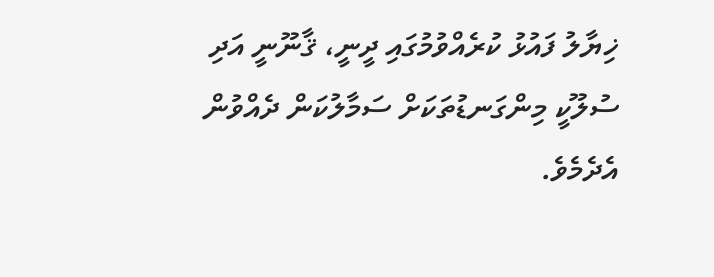ޚިޔާލު ފައުޅު ކުރެއްވުމުގައި ދީނީ، ޤާނޫނީ އަދި ސުލޫކީ މިންގަނޑުތަކަށް ސަމާލުކަން ދެއްވުން އެދެމެވެ.